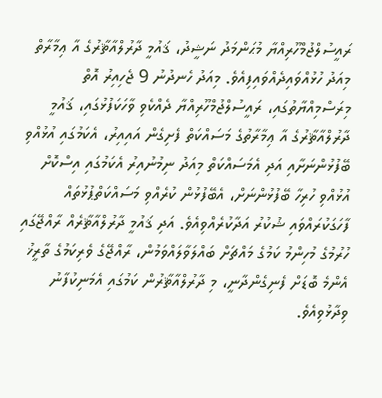ރައީސުލްޖުމްހޫރިއްޔާ މުޙަންމަދު ނަޝީދު، ޤައުމީ ދާރުލްއާޘާރުގެ އާ ޢިމާރާތް މިއަދު ހުޅުއްވައިދެއްވައިފިއެވެ. މިއަދު ހެނދުނު 9 ޖެހިއިރު އޮތް މިރަސްމިއްޔާތުގައި، ރައީސުލްޖުމްހޫރިއްޔާ ދެއްކެވި ވާހަކަފުޅުގައި، ޤައުމީ ދާރުލްއާޘާރުގެ އާ ޢިމާރާތުގެ މަސައްކަތް ފެށިގެން އައިއިރު، އެކަމުގައި އުޅުއްވި ބޭފުޅުންނަށާއި އަދި އެމަސައްކަތް މިއަދު ނިމުނުއިރު އެކަމުގައި އިސްކޮށް އުޅުއްވި ހުރިހާ ބޭފުޅުންނަށް، އެބޭފުޅުން ކުރެއްވި މަސައްކަތްޕުޅުތައް ފާހަގަކުރައްވައި ޝުކުރު އަދާކުރެއްވިއެވެ. އަދި ޤައުމީ ދާރުލްއާޘާރެއް ރާއްޖޭގައި ހުރުމުގެ މުހިންމު ކަމުގެ މައްޗަށް ބައްލަވާލައްވަމުން، ރާއްޖޭގެ ވެރިކަމުގެ ތާރީޚު އެންމެ ބޮޑަށް ފެނިގެންދާނީ، މި ދާރުލްއާޘާރުން ކަމުގައި އެމަނިކުފާނު ވިދާޅުވިއެވެ.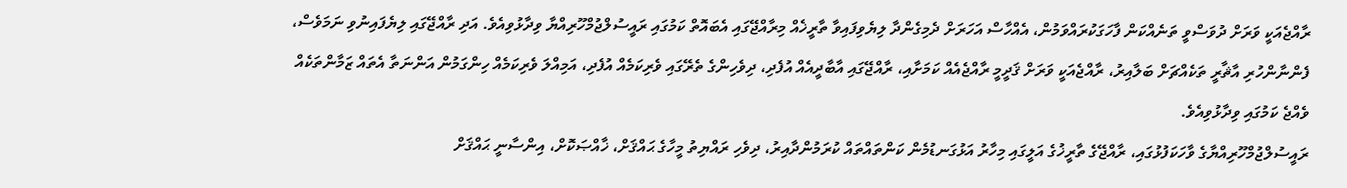ރާއްޖެއަކީ ވަރަށް ދުވަސްވީ ތަނެއްކަން ފާހަގަކުރައްވަމުން، އެއްހާސް އަހަރަށް ދެމިގެންދާ ލިޔެވިފައިވާ ތާރީޚެއް މިރާއްޖޭގައި އެބައޮތް ކަމުގައި ރައީސުލްޖުމްހޫރިއްޔާ ވިދާޅުވިއެވެ. އަދި ރާއްޖޭގައި ލިޔެފައިނުވި ނަމަވެސް، ފެންނާންހުރި އާޘާރީ ތަކެއްޗަށް ބަލާއިރު، ރާއްޖެއަކީ ވަރަށް ޤަދީމީ ރާއްޖެއެއް ކަމަށާއި، ރާއްޖޭގައި އާބާދީއެއް އުފެދި، ދިވެހިންގެ ތެރޭގައި ވެރިކަމެއް އުފެދި، އަމިއްލަ ވެރިކަމެއް ހިންގަމުން އަންނަތާ އެތައް ޒަމާންތަކެއް ވެއްޖެ ކަމުގައި ވިދާޅުވިއެވެ.
ރައީސުލްޖުމްހޫރިއްޔާގެ ވާހަކަފުޅުގައި، ރާއްޖޭގެ ތާރީޚުގެ އަލީގައި މިހާރު އަޅުގަނޑުމެން ކަންތައްތައް ކުރަމުންދާއިރު، ދިވެހި ރައްޔިތު މީހާގެ ޙައްޤަށް، ޚާއްޞަކޮށް، އިންސާނީ ޙައްޤަށް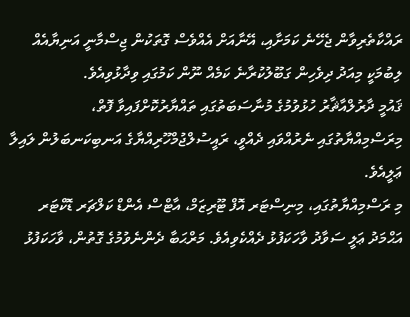ރައްކާތެރިވާން ޖެހޭނެ ކަމަށާއި، އޭނާއަށް އެއްވެސް ގޮތަކުން ޖިސްމާނީ އަނިޔާއެއް ލިބުމަކީ މިއަދު ދިވެހިން ގަބޫލުކުރާނެ ކަމެއް ނޫން ކަމުގައި ވިދާޅުވިއެވެ.
ޤައުމީ ދާރުލްއާޘާރު ހުޅުވުމުގެ މުނާސަބަތުގައި ތައްޔާރުކޮށްފައިވާ ފޮތް، މިރަސްމިއްޔާތުގައި ނެރުއްވައި ދެއްވީ، ރައީސުލްޖުމްހޫރިއްޔާގެ އަނބިކަނބަލުން ލައިލާ ޢަލީއެވެ.
މި ރަސްމިއްޔާތުގައި، މިނިސްޓަރ އޮފް ޓޫރިޒަމް، އާޓްސް އެންޑް ކަލްޗަރ ޑޮކްޓަރ އަޙްމަދު ޢަލީ ސަވާދު ވާހަކަފުޅު ދެއްކެވިއެވެ. މަރްޙަބާ ދެންނެވުމުގެ ގޮތުން، ވާހަކަފުޅު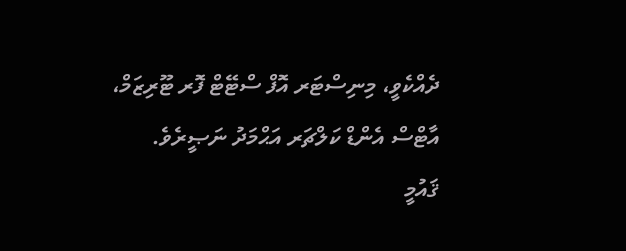ދެއްކެވީ، މިނިސްޓަރ އޮފް ސްޓޭޓް ފޮރ ޓޫރިޒަމް، އާޓްސް އެންޑް ކަލްޗަރ އަޙްމަދު ނަޞީރެވެ.
ޤައުމީ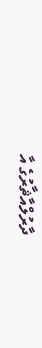ދާރުލްއާޘާރުގެ އާ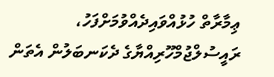ޢިމާރާތް ހުޅުއްވައިދެއްވުމަށްފަހު، ރައީސުލްޖުމްހޫރިއްޔާގެ ދެކަނބަލުން އެތަން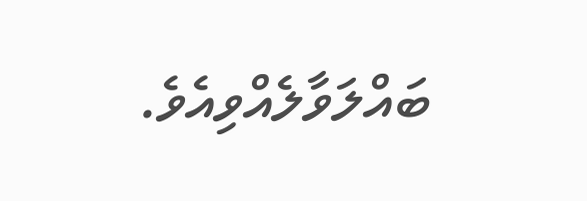ބައްލަވާލެއްވިއެވެ.